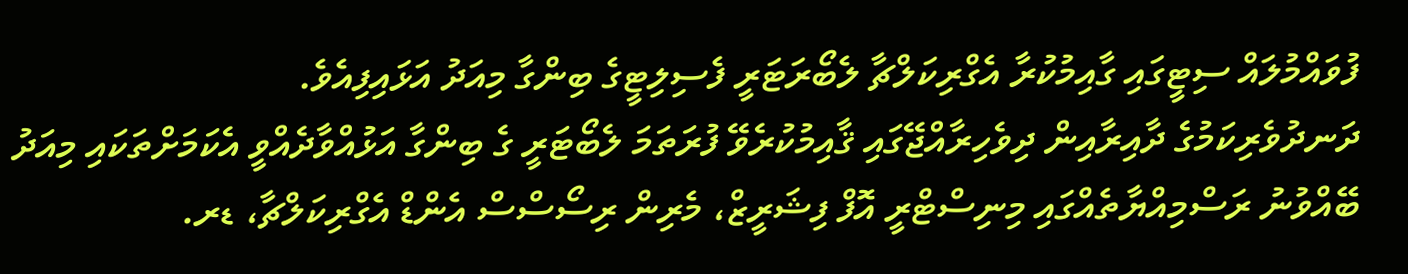ފުވައްމުލައް ސިޓީގައި ގާއިމުކުރާ އެގްރިކަލްޗާ ލެބޯރަޓަރީ ފެސިލިޓީގެ ބިންގާ މިއަދު އަޅައިފިއެވެ.
ދަނދުވެރިކަމުގެ ދާއިރާއިން ދިވެހިރާއްޖޭގައި ޤާއިމުކުރެވޭ ފުރަތަމަ ލެބޯޓަރީ ގެ ބިންގާ އަޅުއްވާދެއްވީ އެކަމަށްތަކައި މިއަދު ބޭއްވުނު ރަސްމިއްޔާތެއްގައި މިނިސްޓްރީ އޮފް ފިޝަރީޒް، މެރިން ރިސޯސްސް އެންޑް އެގްރިކަލްޗާ، ޑރ.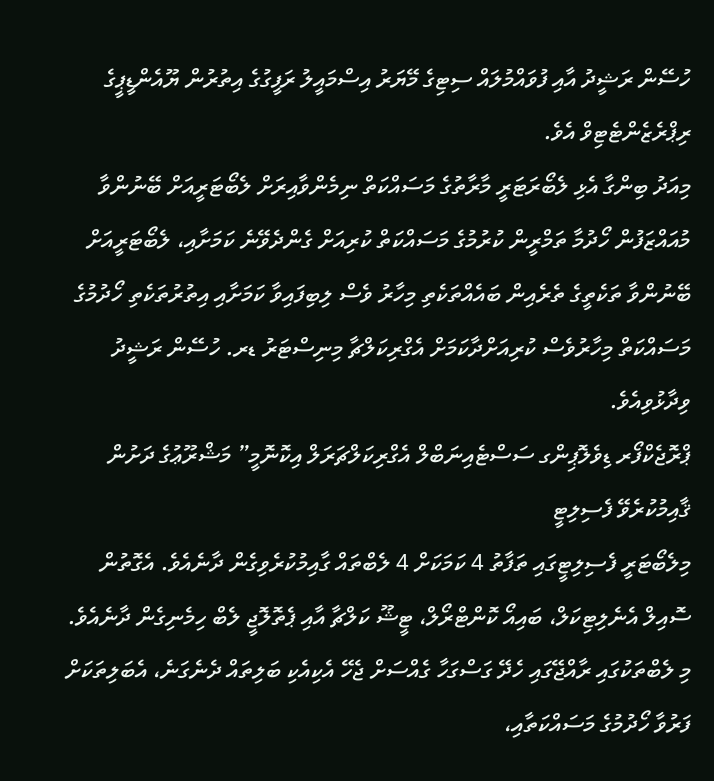ހުސޭން ރަޝީދު އާއި ފުވައްމުލައް ސިޓިގެ މޭޔަރު އިސްމައީލު ރަފީގުގެ އިތުރުން ޔޫއެންޑީޕީގެ ރިޕްރެޒެންޓެޓިވް އެވެ.
މިއަދު ބިންގާ އެޅި ލެބޯރަޓަރީ މާރާތުގެ މަސައްކަތް ނިމެންވާއިރަށް ލެބޯޓަރީއަށް ބޭނުންވާ މުއައްޒަފުން ހޯދުމާ ތަމްރީން ކުރުމުގެ މަސައްކަތް ކުރިއަށް ގެންދެވޭނެ ކަމަށާއި، ލެބޯޓަރީއަށް ބޭނުންވާ ތަކެތީގެ ތެރެއިން ބައެއްތަކެތި މިހާރު ވެސް ލިބިފައިވާ ކަމަށާއި އިތުރުތަކެތި ހޯދުމުގެ މަސައްކަތް މިހާރުވެސް ކުރިއަށްދާކަމަށް އެގްރިކަލްޗާ މިނިސްޓަރު ޑރ. ހުސޭން ރަޝީދު ވިދާޅުވިއެވެ.
ޕްރޮޖެކްފޯރ ޑިވެލޮޕިންގ ސަސްޓެއިނަބްލް އެގްރިކަލްޗަރަލް އިކޮނޮމީ” މަޝްރޫޢުގެ ދަށުން ޤާއިމުކުރެވޭ ފެސިލިޓީ
މިލެބޯޓަރީ ފެސިލިޓީގައި ތަފާތު 4 ކަމަކަށް 4 ލެބްތައް ގާއިމުކުރެވިގެން ދާނެއެވެ. އެގޮތުން ސޮއިލް އެނެލިޓިކަލް، ބައިއޯ ކޮންޓްރޯލް، ޓީޝޫ ކަލްޗާ އާއި ޕެތޮލޮޖީ ލެބް ހިމެނިގެން ދާނެއެވެ. މި ލެބްތަކުގައި ރާއްޖޭގައި ހެދޭ ގަސްގަހާ ގެއްސަށް ޖެހޭ އެކިއެކި ބަލިތައް ދެނެގަނެ، އެބަލިތަކަށް ފަރުވާ ހޯދުމުގެ މަސައްކަތާއި،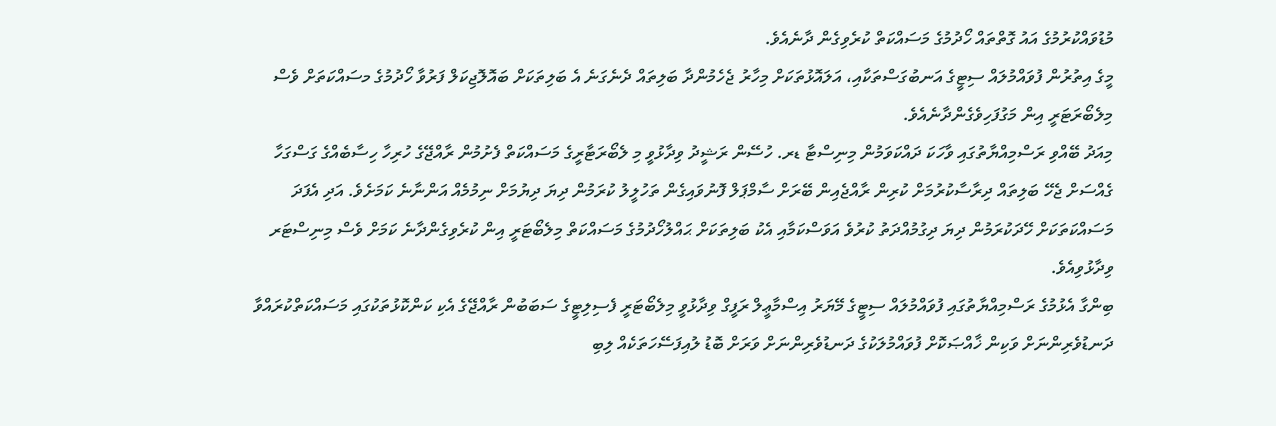މުޑުވައްކުރުމުގެ އައު ގޮތްތައް ހޯދުމުގެ މަސައްކަތް ކުރެވިގެން ދާނެއެވެ.
މީގެ އިތުރުން ފުވައްމުލައް ސިޓީގެ އަނބުގަސްތަކާއި، އަލައޮޅުތަކަށް މިހާރު ޖެހެމުންދާ ބަލިތައް ދެނެގަނެ އެ ބަލިތަކަށް ބައޮލޮޖިކަލް ފަރުވާ ހޯދުމުގެ މސައްކަތަށް ވެސް މިލެބޯރަޓަރީ އިން މަގުފަހިވެގެންދާނެއެވެ.
މިއަދު ބޭއްވި ރަސްމިއްޔާތުގައި ވާހަކަ ދައްކަވަމުން މިނިސްޓާ ޑރ. ހުސޭން ރަޝީދު ވިދާޅުވީ މި ލެބޯރަޓާރީގެ މަސައްކަތް ފެށުމުން ރާއްޖޭގެ ހުރިހާ ހިސާބެއްގެ ގަސްގަހާ ގެއްސަށް ޖެހޭ ބަލިތައް ދިރާސާކުރުމަށް ކުރިން ރާއްޖެއިން ބޭރަށް ސާމްޕަލް ފޮނުވައިގެން ތަހުލީލު ކުރަމުން ދިޔަ ދިޔުމަށް ނިމުމެއް އަންނާނެ ކަމަށެވެ. އަދި އެފަދަ މަސައްކަތަކަށް ހޭދަކުރަމުން ދިޔަ ދިގުމުއްދަތު ކުރުވެ އަވަސްކަމާއި އެކު ބަލިތަކަށް ޙައްލުހޯދުމުގެ މަސައްކަތް މިލެބޯޓަރީ އިން ކުރެވިގެންދާނެ ކަމަށް ވެސް މިނިސްޓަރ ވިދާޅުވިއެވެ.
ބިންގާ އެޅުމުގެ ރަސްމިއްޔާތުގައި ފުވައްމުލައް ސިޓީގެ މޭޔަރު އިސްމާޢީލް ރަފީގް ވިދާޅުވީ މިލެބޯޓަރީ ފެސިލިޓީގެ ސަބަބުން ރާއްޖޭގެ އެކި ކަންކޮޅުތަކުގައި މަސައްކަތްކުރައްވާ ދަނޑުވެރިންނަށް ވަކިން ޚާއްޞަކޮށް ފުވައްމުލަކުގެ ދަނޑުވެރިންނަށް ވަރަށް ބޮޑު ލުއިފަސޭހަތަކެއް ލިބި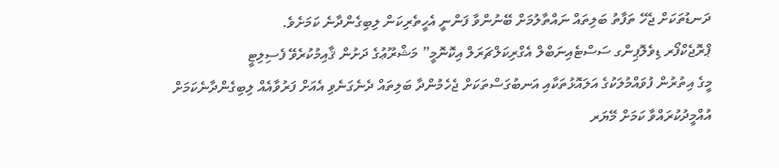ދަނޑުތަކަށް ޖެހޭ ތަފާތު ބަލިތައް ނައްތާލުމަށް ބޭނުންވާ ފަންނީ އެހީތެރިކަން ލިބިގެންދާނެ ކަމަށެވެ.
ޕްރޮޖެކްފޯރ ޑިވެލޮޕިންގ ސަސްޓެއިނަބްލް އެގްރިކަލްޗަރަލް އިކޮނޮމީ” މަޝްރޫޢުގެ ދަށުން ޤާއިމުކުރެވޭ ފެސިލިޓީ
މީގެ އިތުރުން ފުވައްމުލަކުގެ އަލައޮޅުތަކާއި އަނބުގަސްތަކަށް ޖެހެމުންދާ ބަލިތައް ދެނެގަނެވި އެއަށް ފަރުވާއެއް ލިބިގެންދާނެކަމަށް އުއްމީދުކުރައްވާ ކަމަށް މޭޔަރ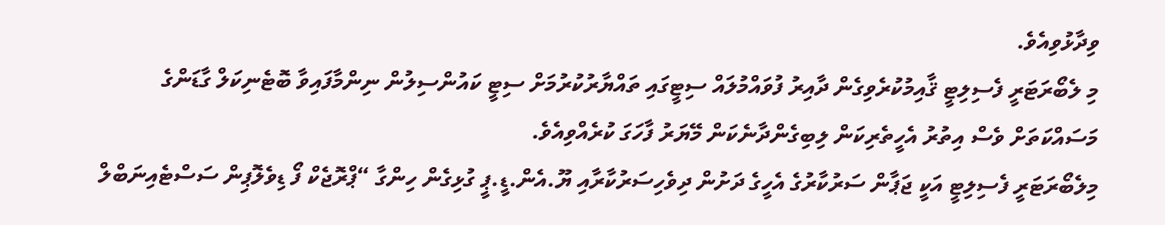ވިދާޅުވިއެވެ.
މި ލެބޯރަޓަރީ ފެސިލިޓީ ޤާއިމުކުރެވިގެން ދާއިރު ފުވައްމުލައް ސިޓީގައި ތައްޔާރުކުރުމަށް ސިޓީ ކައުންސިލުން ނިންމާފައިވާ ބޮޓެނިކަލް ގާޑަންގެ މަސައްކަތަށް ވެސް އިތުރު އެހީތެރިކަން ލިބިގެންދާނެކަން މޭޔަރު ފާހަގަ ކުރެއްވިއެވެ.
މިލެބޯރަޓަރީ ފެސިލިޓީ އަކީ ޖަޕާން ސަރުކާރުގެ އެހީގެ ދަށުން ދިވެހިސަރުކާރާއި ޔޫ.އެން.ޑީ.ޕީ ގުޅިގެން ހިންގާ “ޕްރޮޖެކް ފޯ ޑިވެލޮޕިން ސަސްޓެއިނަބްލް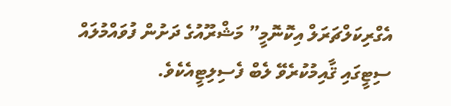އެގްރިކަލްޗަރަލް އިކޮނޮމީ” މަޝްރޫއުގެ ދަށުން ފުވައްމުލައް ސިޓީގައި ޤާއިމުކުރެވޭ ލެބް ފެސިލިޓީއެކެވެ.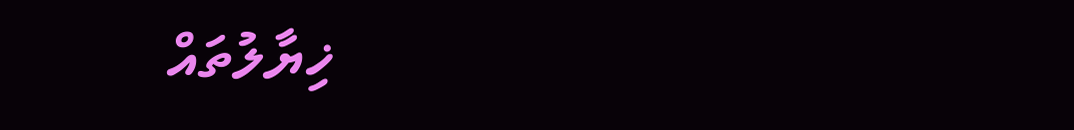ޚިޔާލުތައް